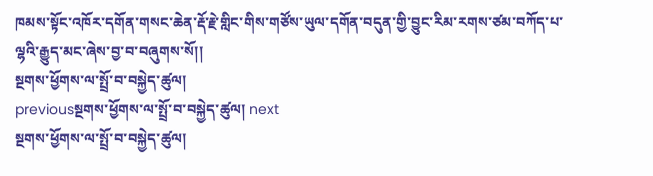ཁམས་སྟོང་འཁོར་དགོན་གསང་ཆེན་རྡོ་རྗེ་གླིང་གིས་གཙོས་ཡུལ་དགོན་བདུན་གྱི་བྱུང་རིམ་རགས་ཙམ་བཀོད་པ་ལྷའི་རྒྱུད་མང་ཞེས་བྱ་བ་བཞུགས་སོ།།
སྔགས་ཕྱོགས་ལ་སྤྲོ་བ་བསྐྱེད་ཚུལ།
previousསྔགས་ཕྱོགས་ལ་སྤྲོ་བ་བསྐྱེད་ཚུལ། next
སྔགས་ཕྱོགས་ལ་སྤྲོ་བ་བསྐྱེད་ཚུལ།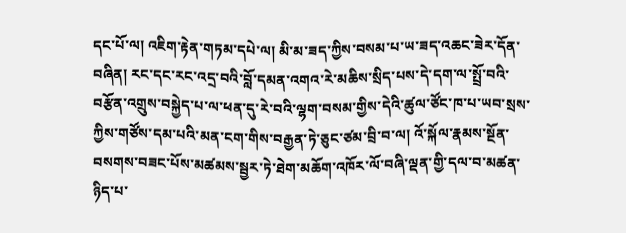དང་པོ་ལ། འཇིག་རྟེན་གཏམ་དཔེ་ལ། མི་མ་ཟད་ཀྱིས་བསམ་པ་ཡ་ཟད་འཆང་ཟེར་དོན་བཞིན། རང་དང་རང་འདྲ་བའི་བློ་དམན་འགའ་རེ་མཆིས་སྲིད་པས་དེ་དག་ལ་སྤྲོ་བའི་བརྩོན་འགྲུས་བསྐྱེད་པ་ལ་ཕན་དུ་རེ་བའི་ལྷག་བསམ་གྱིས་དེའི་ཚུལ་ཙོང་ཁ་པ་ཡབ་སྲས་ཀྱིས་གཙོས་དམ་པའི་མན་ངག་གིས་བརྒྱན་ཏེ་ཅུང་ཙམ་བྲི་བ་ལ། འོ་སྐོལ་རྣམས་སྔོན་བསགས་བཟང་པོས་མཚམས་སྦྱར་ཏེ་ཐེག་མཆོག་འཁོར་ལོ་བཞི་ལྡན་གྱི་དལ་བ་མཚན་ཉིད་པ་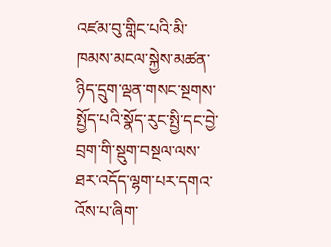འཛམ་བུ་གླིང་པའི་མི་ཁམས་མངལ་སྐྱེས་མཚན་ཉིད་དྲུག་ལྡན་གསང་སྔགས་སྤྱོད་པའི་སྣོད་རུང་སྤྱི་དང་བྱེ་བྲག་གི་སྡུག་བསྔལ་ལས་ཐར་འདོད་ལྷག་པར་དགའ་འོས་པ་ཞིག་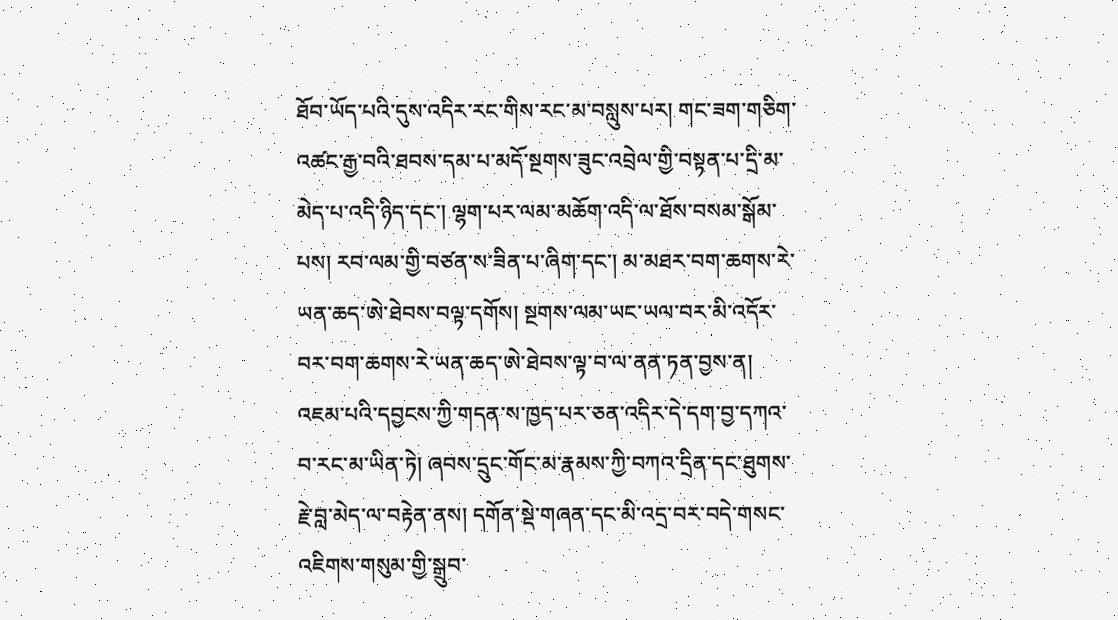ཐོབ་ཡོད་པའི་དུས་འདིར་རང་གིས་རང་མ་བསླུས་པར། གང་ཟག་གཅིག་འཚང་རྒྱ་བའི་ཐབས་དམ་པ་མདོ་སྔགས་ཟུང་འབྲེལ་གྱི་བསྟན་པ་དྲི་མ་མེད་པ་འདི་ཉིད་དང་། ལྷག་པར་ལམ་མཆོག་འདི་ལ་ཐོས་བསམ་སྒོམ་པས། རབ་ལམ་གྱི་བཙན་ས་ཟིན་པ་ཞིག་དང་། མ་མཐར་བག་ཆགས་རེ་ཡན་ཆད་ཨེ་ཐེབས་བལྟ་དགོས། སྔགས་ལམ་ཡང་ཡལ་བར་མི་འདོར་བར་བག་ཆགས་རེ་ཡན་ཆད་ཨེ་ཐེབས་ལྟ་བ་ལ་ནན་ཏན་བྱས་ན། འཇམ་པའི་དབྱངས་ཀྱི་གདན་ས་ཁྱད་པར་ཅན་འདིར་དེ་དག་བྱ་དཀའ་བ་རང་མ་ཡིན་ཏེ། ཞབས་དྲུང་གོང་མ་རྣམས་ཀྱི་བཀའ་དྲིན་དང་ཐུགས་རྗེ་བླ་མེད་ལ་བརྟེན་ནས། དགོན་སྡེ་གཞན་དང་མི་འདྲ་བར་བདེ་གསང་འཇིགས་གསུམ་གྱི་སྒྲུབ་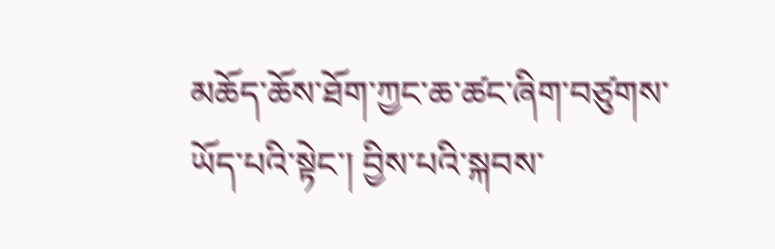མཆོད་ཆོས་ཐོག་ཀྱང་ཆ་ཚང་ཞིག་བཙུགས་ཡོད་པའི་སྟེང་། བྱིས་པའི་སྐབས་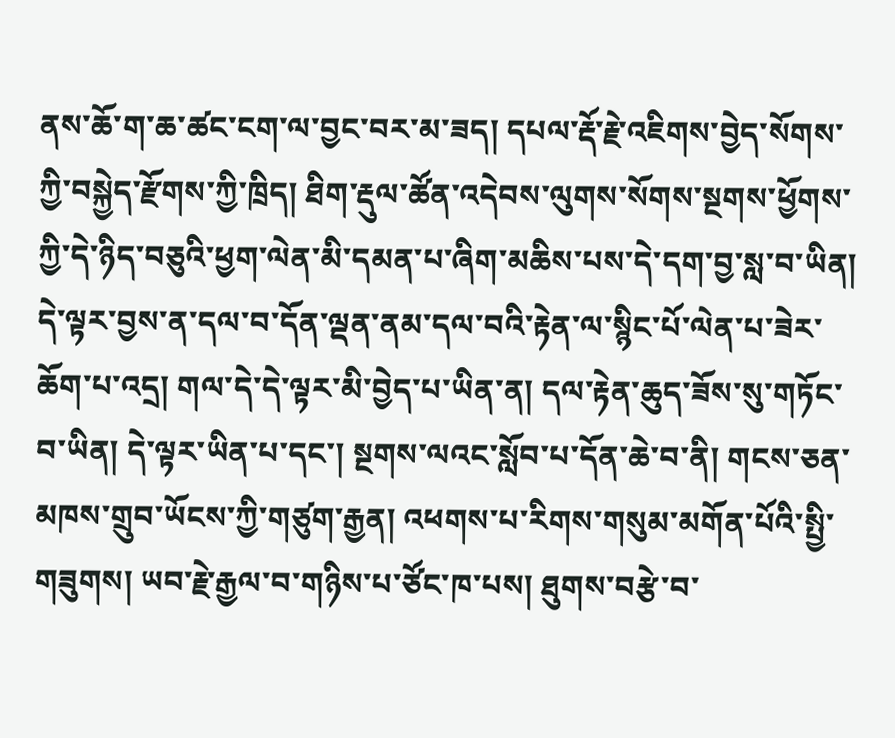ནས་ཆོ་ག་ཆ་ཚང་ངག་ལ་བྱང་བར་མ་ཟད། དཔལ་རྡོ་རྗེ་འཇིགས་བྱེད་སོགས་ཀྱི་བསྐྱེད་རྫོགས་ཀྱི་ཁྲིད། ཐིག་རྡུལ་ཚོན་འདེབས་ལུགས་སོགས་སྔགས་ཕྱོགས་ཀྱི་དེ་ཉིད་བཅུའི་ཕྱག་ལེན་མི་དམན་པ་ཞིག་མཆིས་པས་དེ་དག་བྱ་སླ་བ་ཡིན། དེ་ལྟར་བྱས་ན་དལ་བ་དོན་ལྡན་ནམ་དལ་བའི་རྟེན་ལ་སྙིང་པོ་ལེན་པ་ཟེར་ཆོག་པ་འདྲ། གལ་དེ་དེ་ལྟར་མི་བྱེད་པ་ཡིན་ན། དལ་རྟེན་ཆུད་ཟོས་སུ་གཏོང་བ་ཡིན། དེ་ལྟར་ཡིན་པ་དང་། སྔགས་ལའང་སློབ་པ་དོན་ཆེ་བ་ནི། གངས་ཅན་མཁས་གྲུབ་ཡོངས་ཀྱི་གཙུག་རྒྱན། འཕགས་པ་རིགས་གསུམ་མགོན་པོའི་སྤྱི་གཟུགས། ཡབ་རྗེ་རྒྱལ་བ་གཉིས་པ་ཙོང་ཁ་པས། ཐུགས་བརྩེ་བ་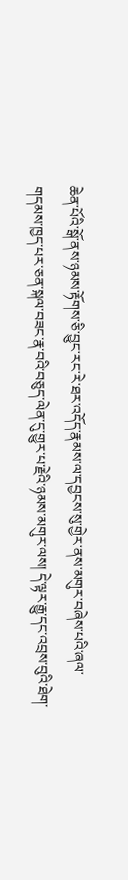ཆེན་པོའི་སྒོ་ནས་ཉམས་རྟོགས་ཅི་བྱུང་རང་རེ་ཐར་འདོད་རྣམས་ལ་དབྱངས་སུ་གྱེར་ནས་མགུར་བཞེས་པའི་ཞལ་གདམས་ཁྱད་པར་ཅན་སྐལ་བཟང་རྣ་བའི་བཅུད་ལེན་དུ་གྱུར་པ་རྗེའི་ཉམས་མགུར་ལས། དེ་ལྟར་རྒྱུ་དང་འབྲས་བུའི་ཐེག་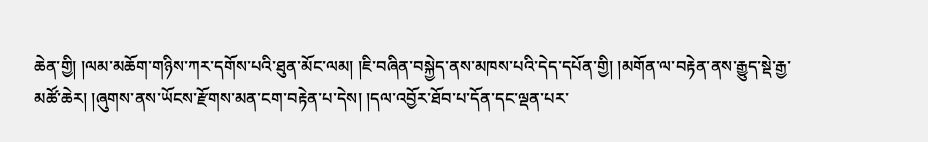ཆེན་གྱི། །ལམ་མཆོག་གཉིས་ཀར་དགོས་པའི་ཐུན་མོང་ལམ། །ཇི་བཞིན་བསྐྱེད་ནས་མཁས་པའི་དེད་དཔོན་གྱི། །མགོན་ལ་བརྟེན་ནས་རྒྱུད་སྡེ་རྒྱ་མཚོ་ཆེར། །ཞུགས་ནས་ཡོངས་རྫོགས་མན་ངག་བརྟེན་པ་དེས། །དལ་འབྱོར་ཐོབ་པ་དོན་དང་ལྡན་པར་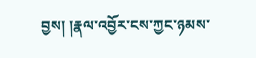བྱས། །རྣལ་འབྱོར་ངས་ཀྱང་ཉམས་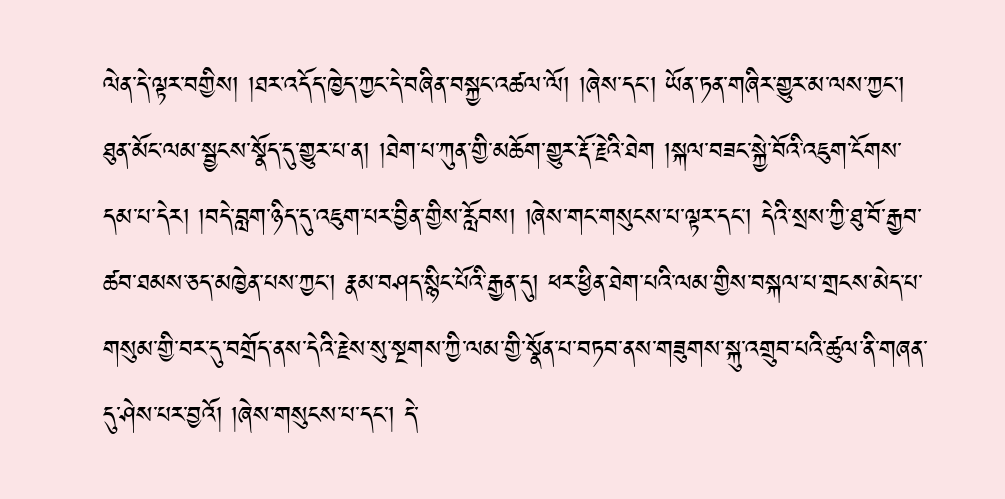ལེན་དེ་ལྟར་བགྱིས། །ཐར་འདོད་ཁྱེད་ཀྱང་དེ་བཞིན་བསྐྱང་འཚལ་ལོ། །ཞེས་དང་། ཡོན་ཏན་གཞིར་གྱུར་མ་ལས་ཀྱང་། ཐུན་མོང་ལམ་སྦྱངས་སྣོད་དུ་གྱུར་པ་ན། །ཐེག་པ་ཀུན་གྱི་མཆོག་གྱུར་རྡོ་རྗེའི་ཐེག །སྐལ་བཟང་སྐྱེ་བོའི་འཇུག་ངོགས་དམ་པ་དེར། །བདེ་བླག་ཉིད་དུ་འཇུག་པར་བྱིན་གྱིས་རློབས། །ཞེས་གང་གསུངས་པ་ལྟར་དང་། དེའི་སྲས་ཀྱི་ཐུ་བོ་རྒྱབ་ཚབ་ཐམས་ཅད་མཁྱེན་པས་ཀྱང་། རྣམ་བཤད་སྙིང་པོའི་རྒྱན་དུ། ཕར་ཕྱིན་ཐེག་པའི་ལམ་གྱིས་བསྐལ་པ་གྲངས་མེད་པ་གསུམ་གྱི་བར་དུ་བགྲོད་ནས་དེའི་རྗེས་སུ་སྔགས་ཀྱི་ལམ་གྱི་སྣོན་པ་བཏབ་ནས་གཟུགས་སྐུ་འགྲུབ་པའི་ཚུལ་ནི་གཞན་དུ་ཤེས་པར་བྱའོ། །ཞེས་གསུངས་པ་དང་། དེ་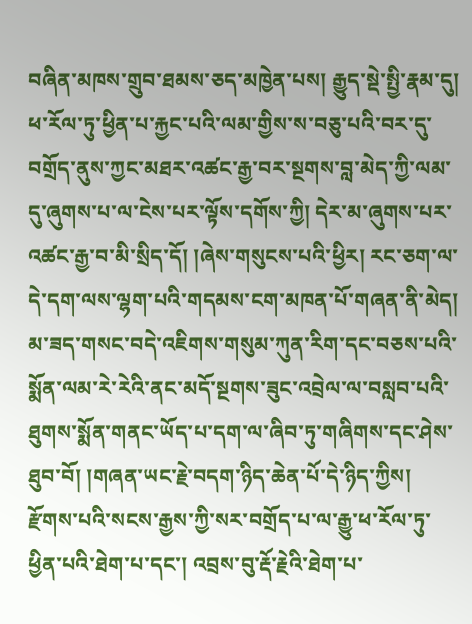བཞིན་མཁས་གྲུབ་ཐམས་ཅད་མཁྱེན་པས། རྒྱུད་སྡེ་སྤྱི་རྣམ་དུ། ཕ་རོལ་ཏུ་ཕྱིན་པ་རྐྱང་པའི་ལམ་གྱིས་ས་བཅུ་པའི་བར་དུ་བགྲོད་ནུས་ཀྱང་མཐར་འཚང་རྒྱ་བར་སྔགས་བླ་མེད་ཀྱི་ལམ་དུ་ཞུགས་པ་ལ་ངེས་པར་ལྟོས་དགོས་ཀྱི། དེར་མ་ཞུགས་པར་འཚང་རྒྱ་བ་མི་སྲིད་དོ། །ཞེས་གསུངས་པའི་ཕྱིར། རང་ཅག་ལ་དེ་དག་ལས་ལྷག་པའི་གདམས་ངག་མཁན་པོ་གཞན་ནི་མེད། མ་ཟད་གསང་བདེ་འཇིགས་གསུམ་ཀུན་རིག་དང་བཅས་པའི་སྨོན་ལམ་རེ་རེའི་ནང་མདོ་སྔགས་ཟུང་འབྲེལ་ལ་བསླབ་པའི་ཐུགས་སྨོན་གནང་ཡོད་པ་དག་ལ་ཞིབ་ཏུ་གཞིགས་དང་ཤེས་ཐུབ་བོ། །གཞན་ཡང་རྗེ་བདག་ཉིད་ཆེན་པོ་དེ་ཉིད་ཀྱིས། རྫོགས་པའི་སངས་རྒྱས་ཀྱི་སར་བགྲོད་པ་ལ་རྒྱུ་ཕ་རོལ་ཏུ་ཕྱིན་པའི་ཐེག་པ་དང་། འབྲས་བུ་རྡོ་རྗེའི་ཐེག་པ་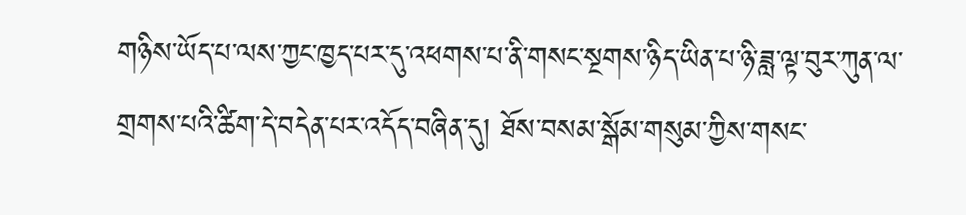གཉིས་ཡོད་པ་ལས་ཀྱང་ཁྱད་པར་དུ་འཕགས་པ་ནི་གསང་སྔགས་ཉིད་ཡིན་པ་ཉི་ཟླ་ལྟ་བུར་ཀུན་ལ་གྲགས་པའི་ཚིག་དེ་བདེན་པར་འདོད་བཞིན་དུ། ཐོས་བསམ་སྒོམ་གསུམ་ཀྱིས་གསང་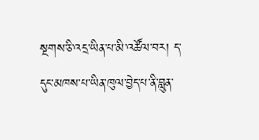སྔགས་ཅི་འདྲ་ཡིན་པ་མི་འཚོལ་བར། ད་དུང་མཁས་པ་ཡིན་ཁུལ་བྱེད་པ་ནི་བླུན་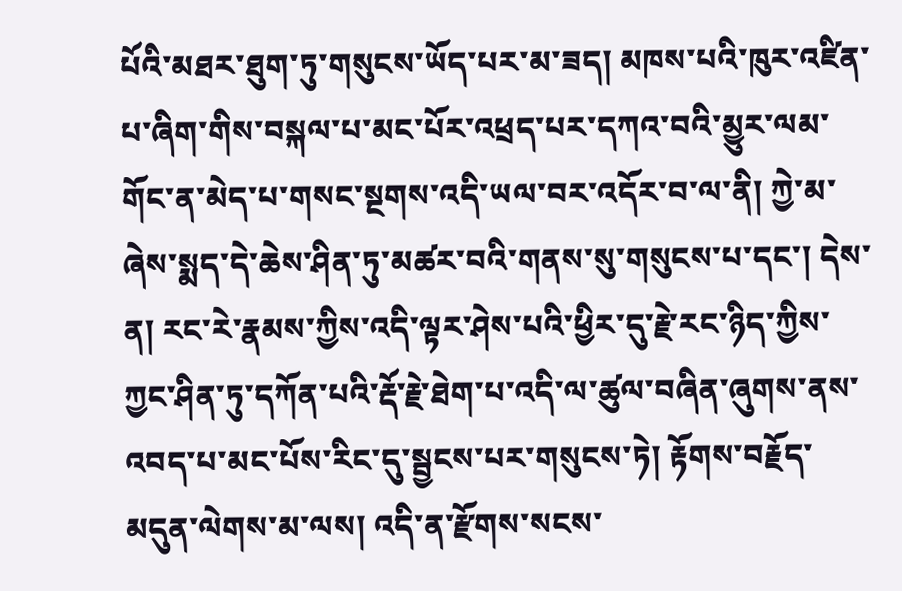པོའི་མཐར་ཐུག་ཏུ་གསུངས་ཡོད་པར་མ་ཟད། མཁས་པའི་ཁུར་འཛིན་པ་ཞིག་གིས་བསྐལ་པ་མང་པོར་འཕྲད་པར་དཀའ་བའི་མྱུར་ལམ་གོང་ན་མེད་པ་གསང་སྔགས་འདི་ཡལ་བར་འདོར་བ་ལ་ནི། ཀྱེ་མ་ཞེས་སྨད་དེ་ཆེས་ཤིན་ཏུ་མཚར་བའི་གནས་སུ་གསུངས་པ་དང་། དེས་ན། རང་རེ་རྣམས་ཀྱིས་འདི་ལྟར་ཤེས་པའི་ཕྱིར་དུ་རྗེ་རང་ཉིད་ཀྱིས་ཀྱང་ཤིན་ཏུ་དཀོན་པའི་རྡོ་རྗེ་ཐེག་པ་འདི་ལ་ཚུལ་བཞིན་ཞུགས་ནས་འབད་པ་མང་པོས་རིང་དུ་སྦྱངས་པར་གསུངས་ཏེ། རྟོགས་བརྗོད་མདུན་ལེགས་མ་ལས། འདི་ན་རྫོགས་སངས་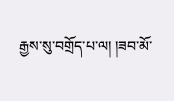རྒྱས་སུ་བགྲོད་པ་ལ། །ཟབ་མོ་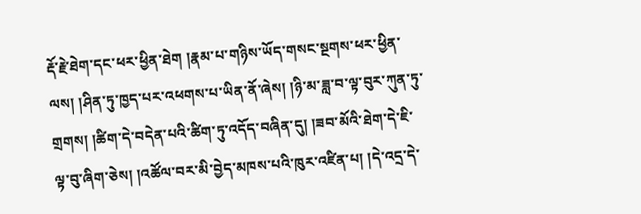རྡོ་རྗེ་ཐེག་དང་ཕར་ཕྱིན་ཐེག །རྣམ་པ་གཉིས་ཡོད་གསང་སྔགས་ཕར་ཕྱིན་ལས། །ཤིན་ཏུ་ཁྱད་པར་འཕགས་པ་ཡིན་ནོ་ཞེས། །ཉི་མ་ཟླ་བ་ལྟ་བུར་ཀུན་ཏུ་གྲགས། །ཚིག་དེ་བདེན་པའི་ཚིག་ཏུ་འདོད་བཞིན་དུ། །ཟབ་མོའི་ཐེག་དེ་ཇི་ལྟ་བུ་ཞིག་ཅེས། །འཚོལ་བར་མི་བྱེད་མཁས་པའི་ཁུར་འཛིན་པ། །དེ་འདྲ་དེ་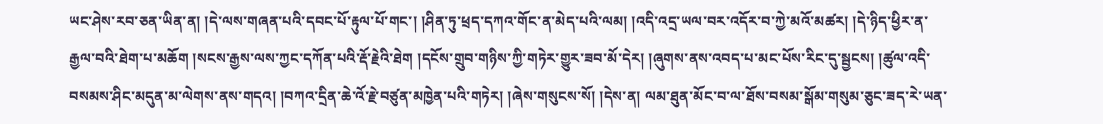ཡང་ཤེས་རབ་ཅན་ཡིན་ན། །དེ་ལས་གཞན་པའི་དབང་པོ་རྟུལ་པོ་གང་། །ཤིན་ཏུ་ཕྲད་དཀའ་གོང་ན་མེད་པའི་ལམ། །འདི་འདྲ་ཡལ་བར་འདོར་བ་ཀྱེ་མའོ་མཚར། །དེ་ཉིད་ཕྱིར་ན་རྒྱལ་བའི་ཐེག་པ་མཆོག །སངས་རྒྱས་ལས་ཀྱང་དཀོན་པའི་རྡོ་རྗེའི་ཐེག །དངོས་གྲུབ་གཉིས་ཀྱི་གཏེར་གྱུར་ཟབ་མོ་དེར། །ཞུགས་ནས་འབད་པ་མང་པོས་རིང་དུ་སྦྱངས། །ཚུལ་འདི་བསམས་ཤིང་མདུན་མ་ལེགས་ནས་གདའ། །བཀའ་དྲིན་ཆེ་འོ་རྗེ་བཙུན་མཁྱེན་པའི་གཏེར། །ཞེས་གསུངས་སོ། །དེས་ན། ལམ་ཐུན་མོང་བ་ལ་ཐོས་བསམ་སྒོམ་གསུམ་ཅུང་ཟད་རེ་ཡན་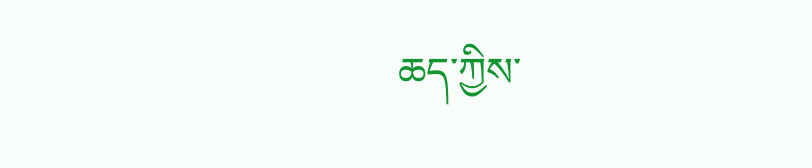ཆད་ཀྱིས་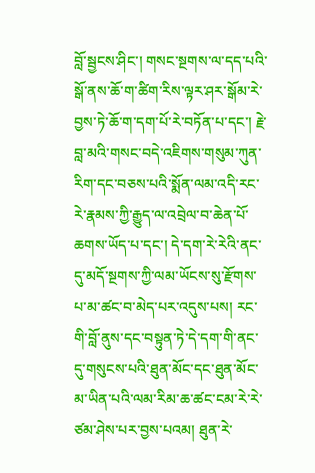བློ་སྦྱངས་ཤིང་། གསང་སྔགས་ལ་དད་པའི་སྒོ་ནས་ཆོ་ག་ཚིག་རིས་ལྟར་ཤར་སྒོམ་རེ་བྱས་ཏེ་ཆོ་ག་དག་པོ་རེ་བཏོན་པ་དང་། རྗེ་བླ་མའི་གསང་བདེ་འཇིགས་གསུམ་ཀུན་རིག་དང་བཅས་པའི་སྨོན་ལམ་འདི་རང་རེ་རྣམས་ཀྱི་རྒྱུད་ལ་འབྲེལ་བ་ཆེན་པོ་ཆགས་ཡོད་པ་དང་། དེ་དག་རེ་རེའི་ནང་དུ་མདོ་སྔགས་ཀྱི་ལམ་ཡོངས་སུ་རྫོགས་པ་མ་ཚང་བ་མེད་པར་འདུས་པས། རང་གི་བློ་ནུས་དང་བསྟུན་ཏེ་དེ་དག་གི་ནང་དུ་གསུངས་པའི་ཐུན་མོང་དང་ཐུན་མོང་མ་ཡིན་པའི་ལམ་རིམ་ཆ་ཚང་ངམ་རེ་རེ་ཙམ་ཤེས་པར་བྱས་པའམ། ཐུན་རེ་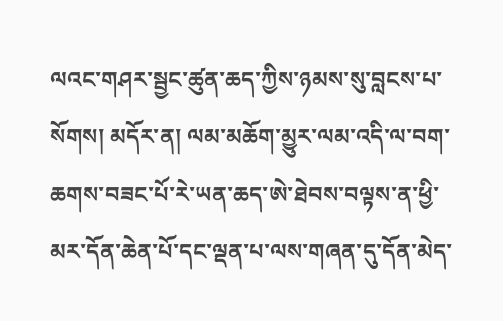ལའང་གཤར་སྦྱང་ཚུན་ཆད་ཀྱིས་ཉམས་སུ་བླངས་པ་སོགས། མདོར་ན། ལམ་མཆོག་མྱུར་ལམ་འདི་ལ་བག་ཆགས་བཟང་པོ་རེ་ཡན་ཆད་ཨེ་ཐེབས་བལྟས་ན་ཕྱི་མར་དོན་ཆེན་པོ་དང་ལྡན་པ་ལས་གཞན་དུ་དོན་མེད་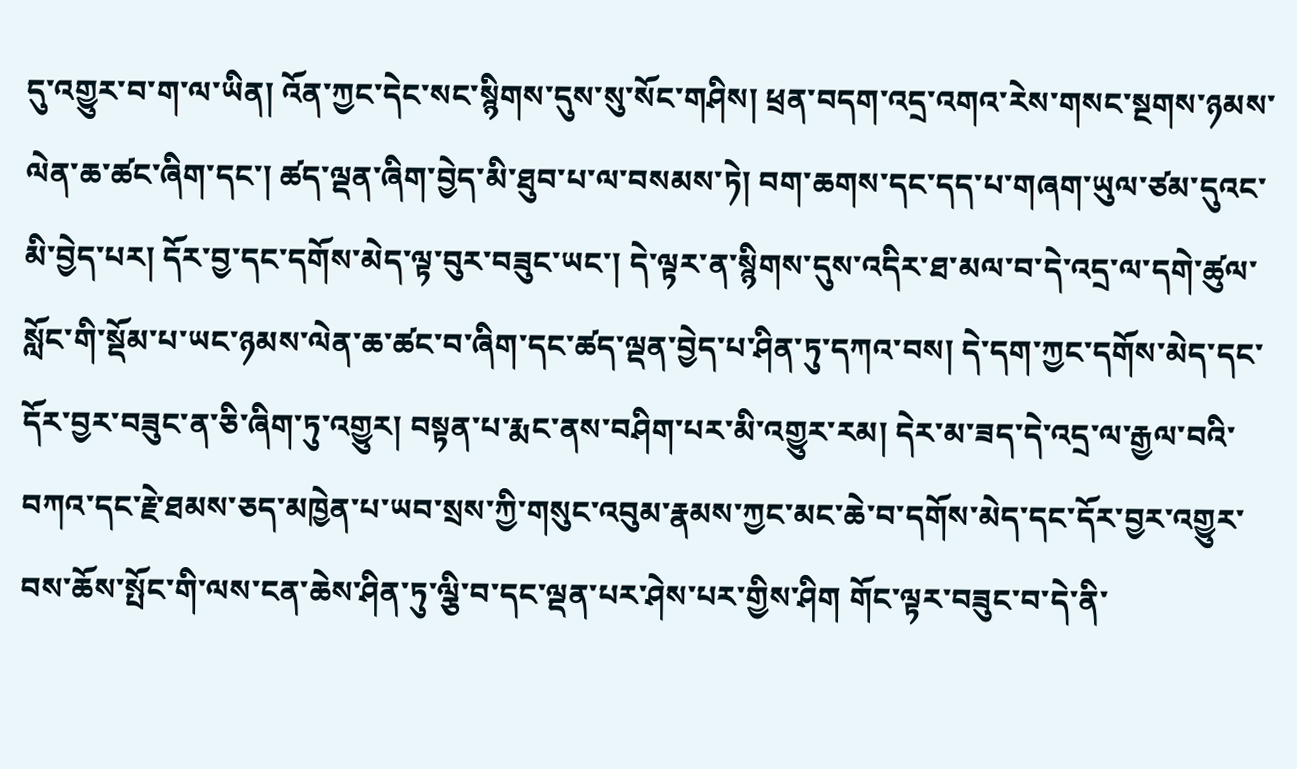དུ་འགྱུར་བ་ག་ལ་ཡིན། འོན་ཀྱང་དེང་སང་སྙིགས་དུས་སུ་སོང་གཤིས། ཕྲན་བདག་འདྲ་འགའ་རེས་གསང་སྔགས་ཉམས་ལེན་ཆ་ཚང་ཞིག་དང་། ཚད་ལྡན་ཞིག་བྱེད་མི་ཐུབ་པ་ལ་བསམས་ཏེ། བག་ཆགས་དང་དད་པ་གཞག་ཡུལ་ཙམ་དུའང་མི་བྱེད་པར། དོར་བྱ་དང་དགོས་མེད་ལྟ་བུར་བཟུང་ཡང་། དེ་ལྟར་ན་སྙིགས་དུས་འདིར་ཐ་མལ་བ་དེ་འདྲ་ལ་དགེ་ཚུལ་སློང་གི་སྡོམ་པ་ཡང་ཉམས་ལེན་ཆ་ཚང་བ་ཞིག་དང་ཚད་ལྡན་བྱེད་པ་ཤིན་ཏུ་དཀའ་བས། དེ་དག་ཀྱང་དགོས་མེད་དང་དོར་བྱར་བཟུང་ན་ཅི་ཞིག་ཏུ་འགྱུར། བསྟན་པ་རྨང་ནས་བཤིག་པར་མི་འགྱུར་རམ། དེར་མ་ཟད་དེ་འདྲ་ལ་རྒྱལ་བའི་བཀའ་དང་རྗེ་ཐམས་ཅད་མཁྱེན་པ་ཡབ་སྲས་ཀྱི་གསུང་འབུམ་རྣམས་ཀྱང་མང་ཆེ་བ་དགོས་མེད་དང་དོར་བྱར་འགྱུར་བས་ཆོས་སྤོང་གི་ལས་ངན་ཆེས་ཤིན་ཏུ་ལྕི་བ་དང་ལྡན་པར་ཤེས་པར་གྱིས་ཤིག གོང་ལྟར་བཟུང་བ་དེ་ནི་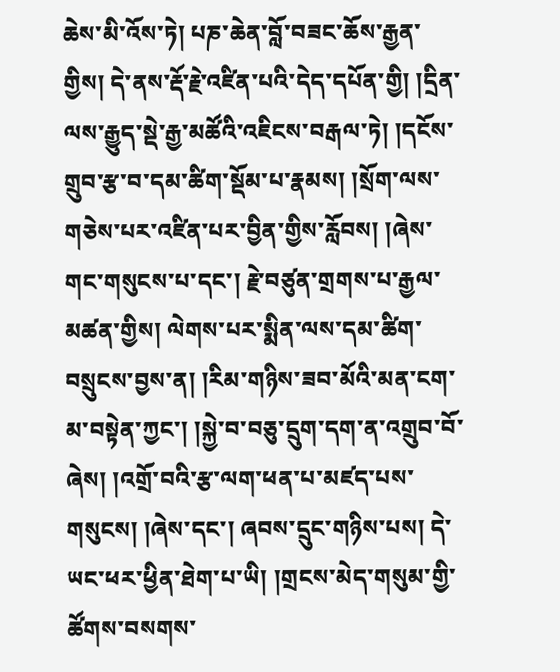ཆེས་མི་འོས་ཏེ། པཎ་ཆེན་བློ་བཟང་ཆོས་རྒྱན་གྱིས། དེ་ནས་རྡོ་རྗེ་འཛིན་པའི་དེད་དཔོན་གྱི། །དྲིན་ལས་རྒྱུད་སྡེ་རྒྱ་མཚོའི་འཇིངས་བརྒལ་ཏེ། །དངོས་གྲུབ་རྩ་བ་དམ་ཚིག་སྡོམ་པ་རྣམས། །སྲོག་ལས་གཅེས་པར་འཛིན་པར་བྱིན་གྱིས་རློབས། །ཞེས་གང་གསུངས་པ་དང་། རྗེ་བཙུན་གྲགས་པ་རྒྱལ་མཚན་གྱིས། ལེགས་པར་སྨིན་ལས་དམ་ཚིག་བསྲུངས་བྱས་ན། །རིམ་གཉིས་ཟབ་མོའི་མན་ངག་མ་བསྟེན་ཀྱང་། །སྐྱེ་བ་བཅུ་དྲུག་དག་ན་འགྲུབ་བོ་ཞེས། །འགྲོ་བའི་རྩ་ལག་ཕན་པ་མཛད་པས་གསུངས། །ཞེས་དང་། ཞབས་དྲུང་གཉིས་པས། དེ་ཡང་ཕར་ཕྱིན་ཐེག་པ་ཡི། །གྲངས་མེད་གསུམ་གྱི་ཚོགས་བསགས་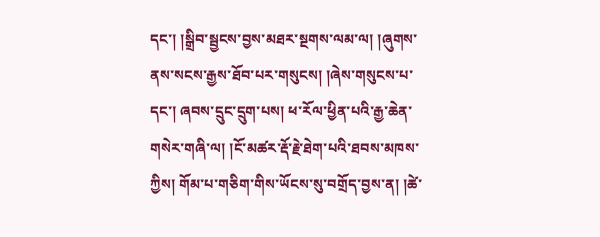དང་། །སྒྲིབ་སྦྱངས་བྱས་མཐར་སྔགས་ལམ་ལ། །ཞུགས་ནས་སངས་རྒྱས་ཐོབ་པར་གསུངས། །ཞེས་གསུངས་པ་དང་། ཞབས་དྲུང་དྲུག་པས། ཕ་རོལ་ཕྱིན་པའི་རྒྱ་ཆེན་གསེར་གཞི་ལ། །ངོ་མཚར་རྡོ་རྗེ་ཐེག་པའི་ཐབས་མཁས་ཀྱིས། གོམ་པ་གཅིག་གིས་ཡོངས་སུ་བགྲོད་བྱས་ན། །ཚེ་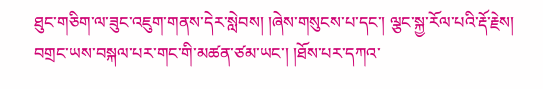ཐུང་གཅིག་ལ་ཟུང་འཇུག་གནས་དེར་སླེབས། །ཞེས་གསུངས་པ་དང་། ལྕང་སྐྱ་རོལ་པའི་རྡོ་རྗེས། བགྲང་ཡས་བསྐལ་པར་གང་གི་མཚན་ཙམ་ཡང་། །ཐོས་པར་དཀའ་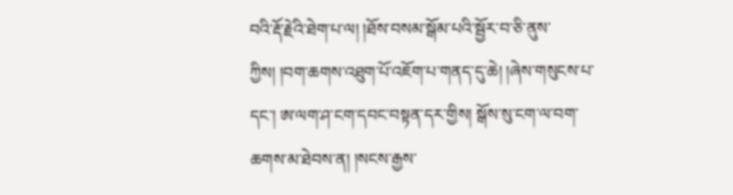བའི་རྡོ་རྗེའི་ཐེག་པ་ལ། །ཐོས་བསམ་སྒོམ་པའི་སྦྱོར་བ་ཅི་ནུས་ཀྱིས། །བག་ཆགས་འཐུག་པོ་འཇོག་པ་གནད་དུ་ཆེ། །ཞེས་གསུངས་པ་དང་། ཨ་ལག་ཤ་ངག་དབང་བསྟན་དར་གྱིས། སྒོས་སུ་ངག་ལ་བག་ཆགས་མ་ཐེབས་ན། །སངས་རྒྱས་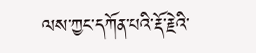ལས་ཀྱང་དཀོན་པའི་རྡོ་རྗེའི་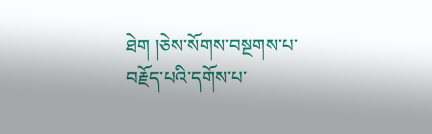ཐེག །ཅེས་སོགས་བསྔགས་པ་བརྗོད་པའི་དགོས་པ་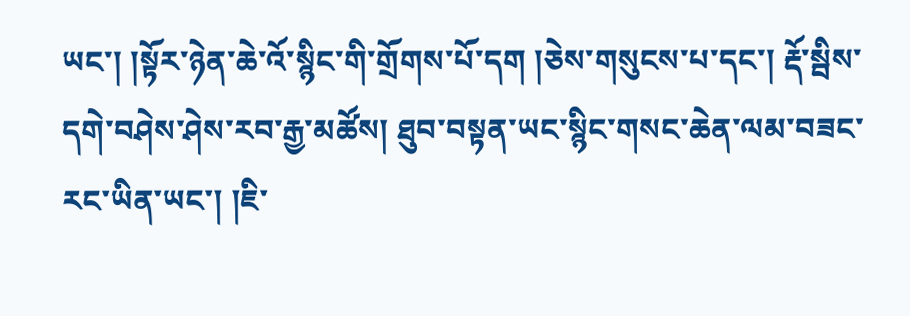ཡང་། །སྟོར་ཉེན་ཆེ་འོ་སྙིང་གི་གྲོགས་པོ་དག །ཅེས་གསུངས་པ་དང་། རྡོ་སྦིས་དགེ་བཤེས་ཤེས་རབ་རྒྱ་མཚོས། ཐུབ་བསྟན་ཡང་སྙིང་གསང་ཆེན་ལམ་བཟང་རང་ཡིན་ཡང་། །ཇི་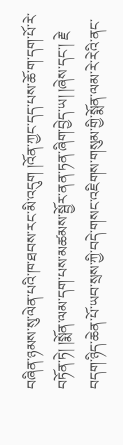བཞིན་ཉམས་སུ་ལེན་པའི་ཁ་ཐབས་རང་མི་འདུག །འོན་ཀྱང་དད་པས་ཆོ་ག་དག་པོ་རེ་བཏོན་ཏེ། །སྨོན་ལམ་དག་པས་མཚམས་སྦྱོར་ནན་ཏན་ཞིག་བྱེད་ཡ། །ཞེས་དང་། རྗེ་བདག་ཉིད་ཆེན་པོ་ཡབ་སྲས་ཀྱི་བདེ་གསང་འཇིགས་གསུམ་གྱི་སྨོན་ལམ་རེ་རེའི་ནང་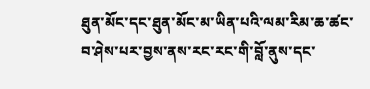ཐུན་མོང་དང་ཐུན་མོང་མ་ཡིན་པའི་ལམ་རིམ་ཆ་ཚང་བ་ཤེས་པར་བྱས་ནས་རང་རང་གི་བློ་ནུས་དང་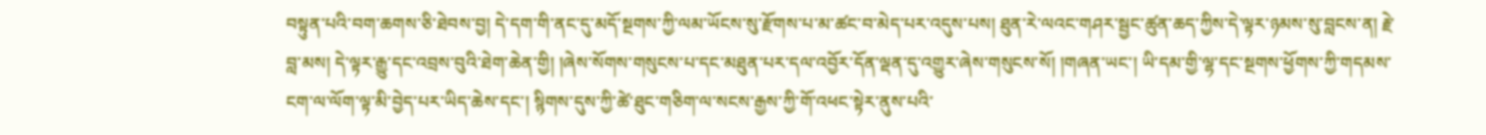བསྟུན་པའི་བག་ཆགས་ཅི་ཐེབས་བྱ། དེ་དག་གི་ནང་དུ་མདོ་སྔགས་ཀྱི་ལམ་ཡོངས་སུ་རྫོགས་པ་མ་ཚང་བ་མེད་པར་འདུས་པས། ཐུན་རེ་ལའང་གཤར་སྦྱང་ཚུན་ཆད་ཀྱིས་དེ་ལྟར་ཉམས་སུ་བླངས་ན། རྗེ་བླ་མས། དེ་ལྟར་རྒྱུ་དང་འབྲས་བུའི་ཐེག་ཆེན་གྱི། །ཞེས་སོགས་གསུངས་པ་དང་མཐུན་པར་དལ་འབྱོར་དོན་ལྡན་དུ་འགྱུར་ཞེས་གསུངས་སོ། །གཞན་ཡང་། ཡི་དམ་གྱི་ལྷ་དང་སྔགས་ཕྱོགས་ཀྱི་གདམས་ངག་ལ་ལོག་ལྟ་མི་བྱེད་པར་ཡིད་ཆེས་དང་། སྙིགས་དུས་ཀྱི་ཚེ་ཐུང་གཅིག་ལ་སངས་རྒྱས་ཀྱི་གོ་འཕང་སྟེར་ནུས་པའི་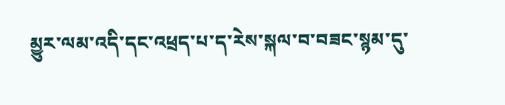མྱུར་ལམ་འདི་དང་འཕྲད་པ་ད་རེས་སྐལ་བ་བཟང་སྙམ་དུ་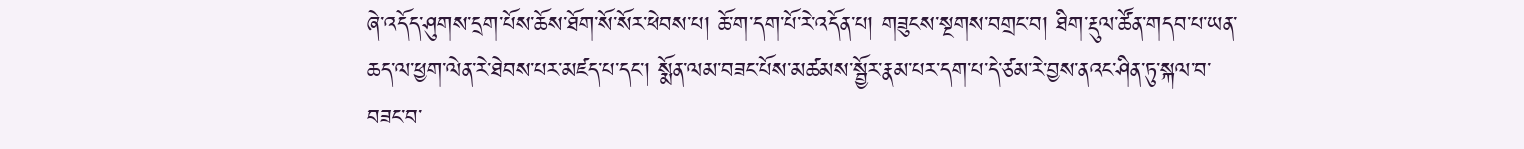ཞེ་འདོད་ཤུགས་དྲག་པོས་ཆོས་ཐོག་སོ་སོར་ཕེབས་པ། ཆོ་ག་དག་པོ་རེ་འདོན་པ། གཟུངས་སྔགས་བགྲང་བ། ཐིག་རྡུལ་ཚོན་གདབ་པ་ཡན་ཆད་ལ་ཕྱག་ལེན་རེ་ཐེབས་པར་མཛད་པ་དང་། སྨོན་ལམ་བཟང་པོས་མཚམས་སྦྱོར་རྣམ་པར་དག་པ་དེ་ཙམ་རེ་བྱས་ནའང་ཤིན་ཏུ་སྐལ་བ་བཟང་བ་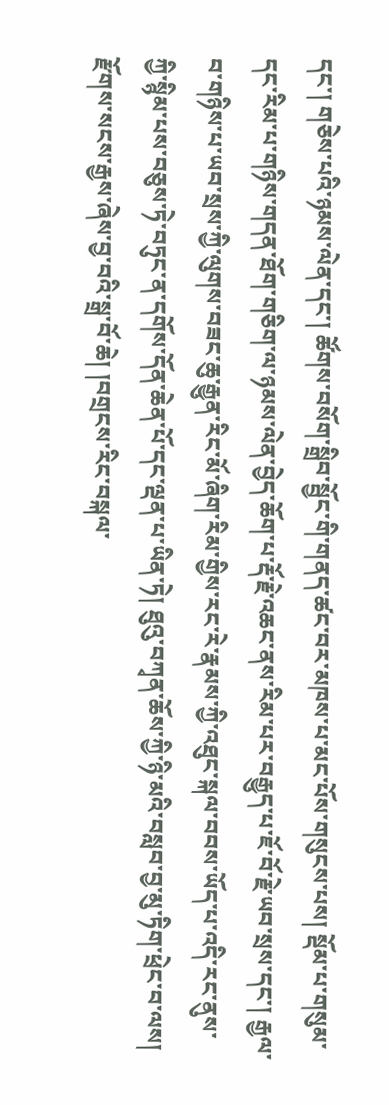དང་། གཅེས་པའི་ཉམས་ལེན་དང་། ཚོགས་བསོག་སྒྲིབ་སྦྱོང་གི་གནད་ཚང་བར་མཁས་པ་མང་པོས་གསུངས་པས། སྡོམ་པ་གསུམ་དང་རིམ་པ་གཉིས་གདན་ཐོག་གཅིག་ལ་ཉམས་ལེན་བྱེད་ཆོག་པ་རྡོ་རྗེ་འཆང་ནས་རིམ་པར་བརྒྱུད་པ་ཇོ་བོ་རྗེ་ཡབ་སྲས་དང་། རྒྱལ་བ་གཉིས་པ་ཡབ་སྲས་ཀྱི་ལུགས་བཟང་ཆུ་རྒྱུན་རིང་མོ་ཞིག་རིམ་གྱིས་རང་རེ་རྣམས་ཀྱི་འཐུང་སྐལ་བབས་ཡོད་པ་འདི་རང་ནུས་ཀྱི་སྙིམ་པས་བཅུས་ཏེ་བཏུང་ན་དགོས་དོན་ཆེན་པོ་དང་ལྡན་པ་ཡིན་ཏེ། ཐུའུ་བཀྭན་ཆོས་ཀྱི་ཉི་མའི་བསླབ་བྱ་མུ་ཏིག་ཕྲེང་བ་ལས། རྫོགས་སངས་རྒྱས་ཞེས་བྱ་བའི་སྒྲ་བོ་ཆེ། །བགྲངས་རིང་བསྐལ་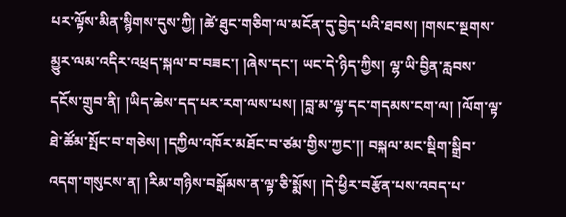པར་ལྟོས་མིན་སྙིགས་དུས་ཀྱི། །ཚེ་ཐུང་གཅིག་ལ་མངོན་དུ་བྱེད་པའི་ཐབས། །གསང་སྔགས་མྱུར་ལམ་འདིར་འཕྲད་སྐལ་བ་བཟང་། །ཞེས་དང་། ཡང་དེ་ཉིད་ཀྱིས། ལྷ་ཡི་བྱིན་རླབས་དངོས་གྲུབ་ནི། །ཡིད་ཆེས་དད་པར་རག་ལས་པས། །བླ་མ་ལྷ་དང་གདམས་ངག་ལ། །ལོག་ལྟ་ཐེ་ཚོམ་སྤོང་བ་གཅེས། །དཀྱིལ་འཁོར་མཐོང་བ་ཙམ་གྱིས་ཀྱང་།། བསྐལ་མང་སྡིག་སྒྲིབ་འདག་གསུངས་ན། །རིམ་གཉིས་བསྒོམས་ན་ལྟ་ཅི་སྨོས། །དེ་ཕྱིར་བརྩོན་པས་འབད་པ་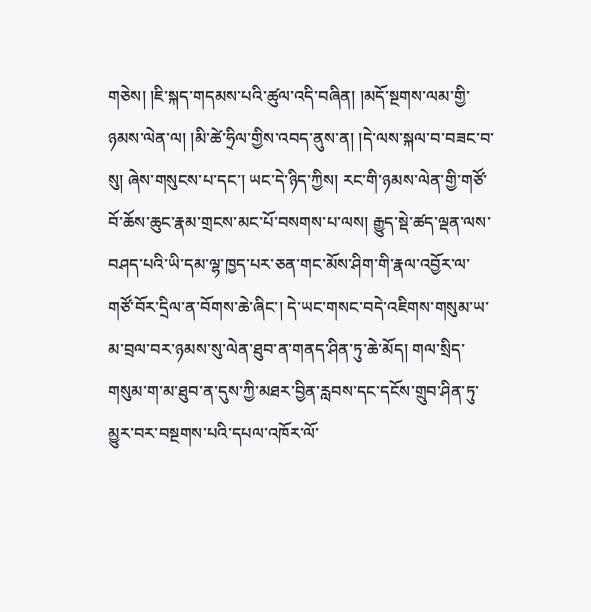གཅེས། །ཇི་སྐད་གདམས་པའི་ཚུལ་འདི་བཞིན། །མདོ་སྔགས་ལམ་གྱི་ཉམས་ལེན་ལ། །མི་ཚེ་ཧྲིལ་གྱིས་འབད་ནུས་ན། །དེ་ལས་སྐལ་བ་བཟང་བ་སུ། ཞེས་གསུངས་པ་དང་། ཡང་དེ་ཉིད་ཀྱིས། རང་གི་ཉམས་ལེན་གྱི་གཙོ་བོ་ཆོས་ཆུང་རྣམ་གྲངས་མང་པོ་བསགས་པ་ལས། རྒྱུད་སྡེ་ཚད་ལྡན་ལས་བཤད་པའི་ཡི་དམ་ལྷ་ཁྱད་པར་ཅན་གང་མོས་ཤིག་གི་རྣལ་འབྱོར་ལ་གཙོ་བོར་དྲིལ་ན་བོགས་ཆེ་ཞིང་། དེ་ཡང་གསང་བདེ་འཇིགས་གསུམ་ཡ་མ་བྲལ་བར་ཉམས་སུ་ལེན་ཐུབ་ན་གནད་ཤིན་ཏུ་ཆེ་མོད། གལ་སྲིད་གསུམ་ག་མ་ཐུབ་ན་དུས་ཀྱི་མཐར་བྱིན་རླབས་དང་དངོས་གྲུབ་ཤིན་ཏུ་མྱུར་བར་བསྔགས་པའི་དཔལ་འཁོར་ལོ་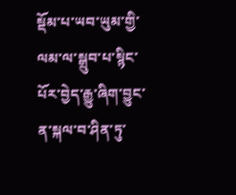སྡོམ་པ་ཡབ་ཡུམ་གྱི་ལམ་ལ་སྒྲུབ་པ་སྙིང་པོར་བྱེད་རྒྱུ་ཞིག་བྱུང་ན་སྐལ་བ་ཤིན་ཏུ་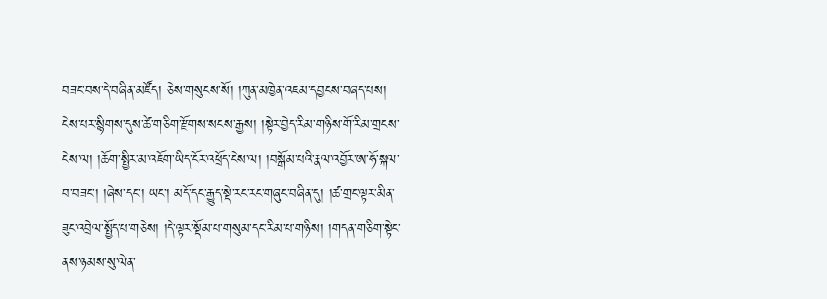བཟང་བས་དེ་བཞིན་མཛོད། ཅེས་གསུངས་སོ། །ཀུན་མཁྱེན་འཇམ་དབྱངས་བཞད་པས། ངེས་པར་སྙིགས་དུས་ཚེ་གཅིག་རྫོགས་སངས་རྒྱས། །སྟེར་བྱེད་རིམ་གཉིས་གོ་རིམ་གྲངས་ངེས་ལ། །ཆོག་སྤྱིར་མ་འཇོག་ཡིད་ངོར་འཕྲོད་ངེས་ལ། །བསྒོམ་པའི་རྣལ་འབྱོར་ཨ་ཧོ་སྐལ་བ་བཟང་། །ཞེས་དང་། ཡང་། མདོ་དང་རྒྱུད་སྡེ་རང་རང་གཞུང་བཞིན་དུ། །ཚ་གྲང་ལྟར་མིན་ཟུང་འབྲེལ་སྤྱོད་པ་གཅེས། །དེ་ལྟར་སྡོམ་པ་གསུམ་དང་རིམ་པ་གཉིས། །གདན་གཅིག་སྟེང་ནས་ཉམས་སུ་ལེན་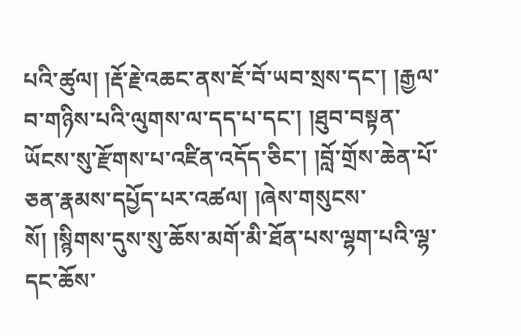པའི་ཚུལ། །རྡོ་རྗེ་འཆང་ནས་ཇོ་བོ་ཡབ་སྲས་དང་། །རྒྱལ་བ་གཉིས་པའི་ལུགས་ལ་དད་པ་དང་། །ཐུབ་བསྟན་ཡོངས་སུ་རྫོགས་པ་འཛིན་འདོད་ཅིང་། །བློ་གྲོས་ཆེན་པོ་ཅན་རྣམས་དཔྱོད་པར་འཚལ། །ཞེས་གསུངས་སོ། །སྙིགས་དུས་སུ་ཆོས་མགོ་མི་ཐོན་པས་ལྷག་པའི་ལྷ་དང་ཆོས་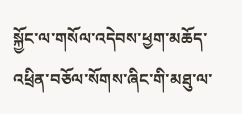སྐྱོང་ལ་གསོལ་འདེབས་ཕྱག་མཆོད་འཕྲིན་བཅོལ་སོགས་ཞིང་གི་མཐུ་ལ་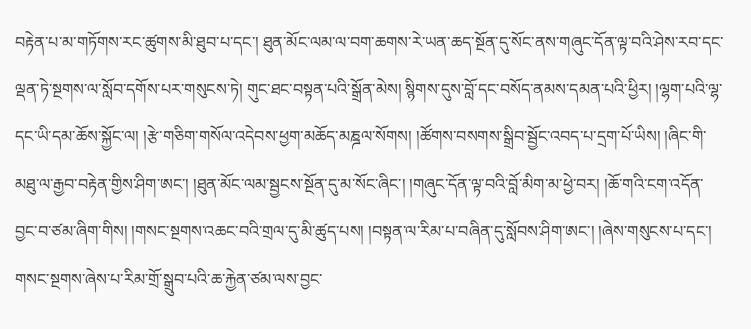བརྟེན་པ་མ་གཏོགས་རང་ཚུགས་མི་ཐུབ་པ་དང་། ཐུན་མོང་ལམ་ལ་བག་ཆགས་རེ་ཡན་ཆད་སྔོན་དུ་སོང་ནས་གཞུང་དོན་ལྟ་བའི་ཤེས་རབ་དང་ལྡན་ཏེ་སྔགས་ལ་སློབ་དགོས་པར་གསུངས་ཏེ། གུང་ཐང་བསྟན་པའི་སྒྲོན་མེས། སྙིགས་དུས་བློ་དང་བསོད་ནམས་དམན་པའི་ཕྱིར། །ལྷག་པའི་ལྷ་དང་ཡི་དམ་ཆོས་སྐྱོང་ལ། །རྩེ་གཅིག་གསོལ་འདེབས་ཕྱག་མཆོད་མཎྜལ་སོགས། །ཚོགས་བསགས་སྒྲིབ་སྦྱོང་འབད་པ་དྲག་པོ་ཡིས། །ཞིང་གི་མཐུ་ལ་རྒྱབ་བརྟེན་གྱིས་ཤིག་ཨང་། །ཐུན་མོང་ལམ་སྦྱངས་སྔོན་དུ་མ་སོང་ཞིང་། །གཞུང་དོན་ལྟ་བའི་བློ་མིག་མ་ཕྱེ་བར། །ཆོ་གའི་ངག་འདོན་བྱང་བ་ཙམ་ཞིག་གིས། །གསང་སྔགས་འཆང་བའི་གྲལ་དུ་མི་ཚུད་པས། །བསྟན་ལ་རིམ་པ་བཞིན་དུ་སློབས་ཤིག་ཨང་། །ཞེས་གསུངས་པ་དང་། གསང་སྔགས་ཞེས་པ་རིམ་གྲོ་སྒྲུབ་པའི་ཆ་རྐྱེན་ཙམ་ལས་བྱང་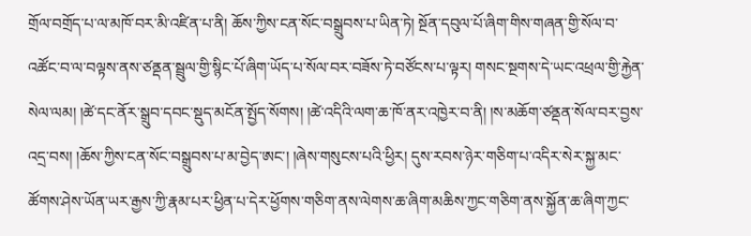གྲོལ་བགྲོད་པ་ལ་མཁོ་བར་མི་འཛིན་པ་ནི། ཆོས་ཀྱིས་ངན་སོང་བསྒྲུབས་པ་ཡིན་ཏེ། སྔོན་དབུལ་པོ་ཞིག་གིས་གཞན་གྱི་སོལ་བ་འཚོང་བ་ལ་བལྟས་ནས་ཙནྡན་སྦྲུལ་གྱི་སྙིང་པོ་ཞིག་ཡོད་པ་སོལ་བར་བཟོས་ཏེ་བཙོངས་པ་ལྟར། གསང་སྔགས་དེ་ཡང་འཕྲལ་གྱི་རྐྱེན་སེལ་ལམ། །ཚེ་དང་ནོར་སྒྲུབ་དབང་སྡུད་མངོན་སྤྱོད་སོགས། །ཚེ་འདིའི་ལག་ཆ་ཁོ་ནར་འཁྱེར་བ་ནི། །ས་མཆོག་ཙནྡན་སོལ་བར་བྱས་འདྲ་བས། །ཆོས་ཀྱིས་ངན་སོང་བསྒྲུབས་པ་མ་བྱེད་ཨང་། །ཞེས་གསུངས་པའི་ཕྱིར། དུས་རབས་ཉེར་གཅིག་པ་འདིར་སེར་སྐྱ་མང་ཚོགས་ཤེས་ཡོན་ཡར་རྒྱས་ཀྱི་རྣམ་པར་ཕྱིན་པ་དེར་ཕྱོགས་གཅིག་ནས་ལེགས་ཆ་ཞིག་མཆིས་ཀྱང་གཅིག་ནས་སྐྱོན་ཆ་ཞིག་ཀྱང་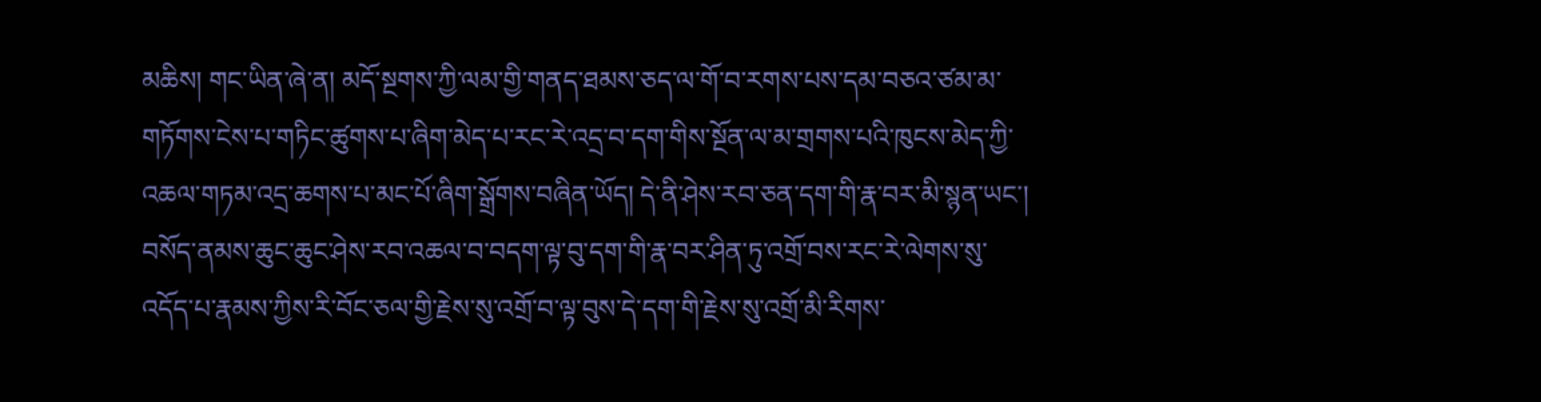མཆིས། གང་ཡིན་ཞེ་ན། མདོ་སྔགས་ཀྱི་ལམ་གྱི་གནད་ཐམས་ཅད་ལ་གོ་བ་རགས་པས་དམ་བཅའ་ཙམ་མ་གཏོགས་ངེས་པ་གཏིང་ཚུགས་པ་ཞིག་མེད་པ་རང་རེ་འདྲ་བ་དག་གིས་སྔོན་ལ་མ་གྲགས་པའི་ཁུངས་མེད་ཀྱི་འཆལ་གཏམ་འདྲ་ཆགས་པ་མང་པོ་ཞིག་སྒྲོགས་བཞིན་ཡོད། དེ་ནི་ཤེས་རབ་ཅན་དག་གི་རྣ་བར་མི་སྙན་ཡང་། བསོད་ནམས་ཆུང་ཆུང་ཤེས་རབ་འཆལ་བ་བདག་ལྟ་བུ་དག་གི་རྣ་བར་ཤིན་ཏུ་འགྲོ་བས་རང་རེ་ལེགས་སུ་འདོད་པ་རྣམས་ཀྱིས་རི་བོང་ཅལ་གྱི་རྗེས་སུ་འགྲོ་བ་ལྟ་བུས་དེ་དག་གི་རྗེས་སུ་འགྲོ་མི་རིགས་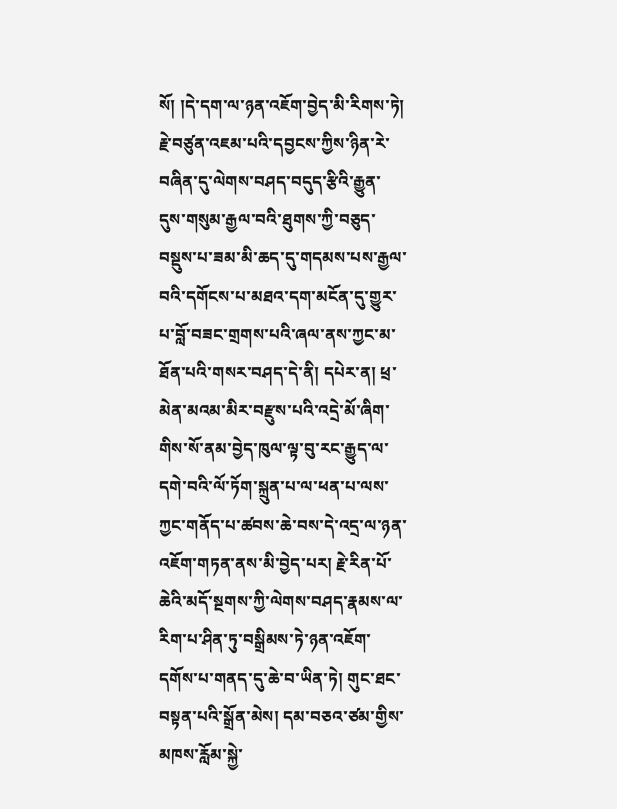སོ། །དེ་དག་ལ་ཉན་འཇོག་བྱེད་མི་རིགས་ཏེ། རྗེ་བཙུན་འཇམ་པའི་དབྱངས་ཀྱིས་ཉིན་རེ་བཞིན་དུ་ལེགས་བཤད་བདུད་རྩིའི་རྒྱུན་དུས་གསུམ་རྒྱལ་བའི་ཐུགས་ཀྱི་བཅུད་བསྡུས་པ་ཟམ་མི་ཆད་དུ་གདམས་པས་རྒྱལ་བའི་དགོངས་པ་མཐའ་དག་མངོན་དུ་གྱུར་པ་བློ་བཟང་གྲགས་པའི་ཞལ་ནས་ཀྱང་མ་ཐོན་པའི་གསར་བཤད་དེ་ནི། དཔེར་ན། ཕྲ་མེན་མའམ་མིར་བརྫུས་པའི་འདྲེ་མོ་ཞིག་གིས་སོ་ནམ་བྱེད་ཁུལ་ལྟ་བུ་རང་རྒྱུད་ལ་དགེ་བའི་ལོ་ཏོག་སྐྲུན་པ་ལ་ཕན་པ་ལས་ཀྱང་གནོད་པ་ཚབས་ཆེ་བས་དེ་འདྲ་ལ་ཉན་འཇོག་གཏན་ནས་མི་བྱེད་པར། རྗེ་རིན་པོ་ཆེའི་མདོ་སྔགས་ཀྱི་ལེགས་བཤད་རྣམས་ལ་རིག་པ་ཤིན་ཏུ་བསྒྲིམས་ཏེ་ཉན་འཇོག་དགོས་པ་གནད་དུ་ཆེ་བ་ཡིན་ཏེ། གུང་ཐང་བསྟན་པའི་སྒྲོན་མེས། དམ་བཅའ་ཙམ་གྱིས་མཁས་རློམ་སྐྱེ་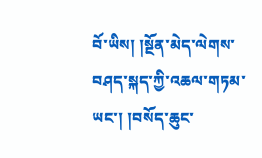བོ་ཡིས། །སྔོན་མེད་ལེགས་བཤད་སྐད་ཀྱི་འཆལ་གཏམ་ཡང་། །བསོད་ཆུང་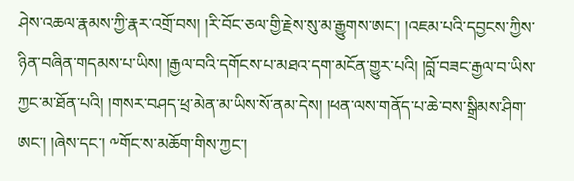ཤེས་འཆལ་རྣམས་ཀྱི་རྣར་འགྲོ་བས། །རི་བོང་ཅལ་གྱི་རྗེས་སུ་མ་རྒྱུགས་ཨང་། །འཇམ་པའི་དབྱངས་ཀྱིས་ཉིན་བཞིན་གདམས་པ་ཡིས། །རྒྱལ་བའི་དགོངས་པ་མཐའ་དག་མངོན་གྱུར་པའི། །བློ་བཟང་རྒྱལ་བ་ཡིས་ཀྱང་མ་ཐོན་པའི། །གསར་བཤད་ཕྲ་མེན་མ་ཡིས་སོ་ནམ་དེས། །ཕན་ལས་གནོད་པ་ཆེ་བས་སྒྲིམས་ཤིག་ཨང་། །ཞེས་དང་། ༸གོང་ས་མཆོག་གིས་ཀྱང་།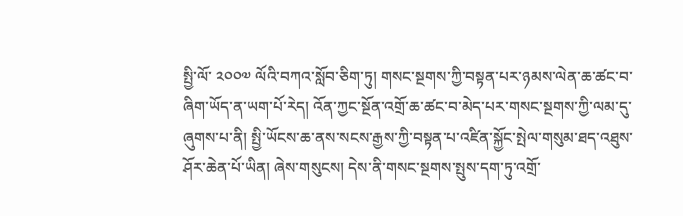སྤྱི་ལོ་ ༢༠༠༧ ལོའི་བཀའ་སློབ་ཅིག་ཏུ། གསང་སྔགས་ཀྱི་བསྟན་པར་ཉམས་ལེན་ཆ་ཚང་བ་ཞིག་ཡོད་ན་ཡག་པོ་རེད། འོན་ཀྱང་སྔོན་འགྲོ་ཆ་ཚང་བ་མེད་པར་གསང་སྔགས་ཀྱི་ལམ་དུ་ཞུགས་པ་ནི། སྤྱི་ཡོངས་ཆ་ནས་སངས་རྒྱས་ཀྱི་བསྟན་པ་འཛིན་སྐྱོང་སྤེལ་གསུམ་ཐད་འཐུས་ཤོར་ཆེན་པོ་ཡིན། ཞེས་གསུངས། དེས་ནི་གསང་སྔགས་སྤུས་དག་ཏུ་འགྲོ་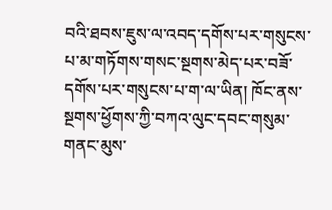བའི་ཐབས་ཇུས་ལ་འབད་དགོས་པར་གསུངས་པ་མ་གཏོགས་གསང་སྔགས་མེད་པར་བཟོ་དགོས་པར་གསུངས་པ་ག་ལ་ཡིན། ཁོང་ནས་སྔགས་ཕྱོགས་ཀྱི་བཀའ་ལུང་དབང་གསུམ་གནང་མུས་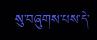སུ་བཞུགས་པས་དེ་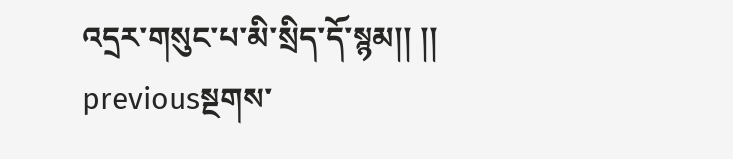འདྲར་གསུང་པ་མི་སྲིད་དོ་སྙམ།། །།
previousསྔགས་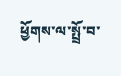ཕྱོགས་ལ་སྤྲོ་བ་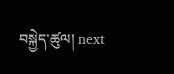བསྐྱེད་ཚུལ། next